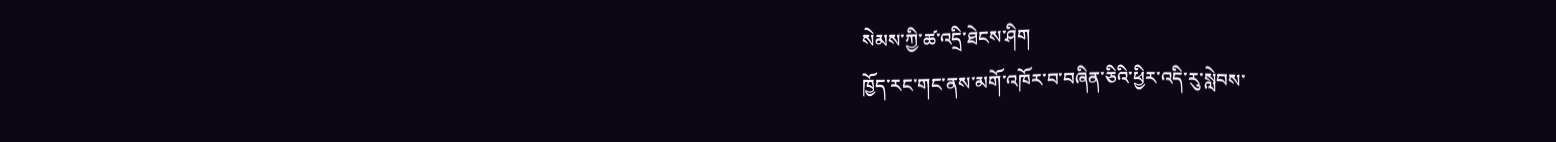སེམས་ཀྱི་ཚ་འདྲི་ཐེངས་ཤིག
ཁྱོད་རང་གང་ནས་མགོ་འཁོར་བ་བཞིན་ཅིའི་ཕྱིར་འདི་རུ་སླེབས་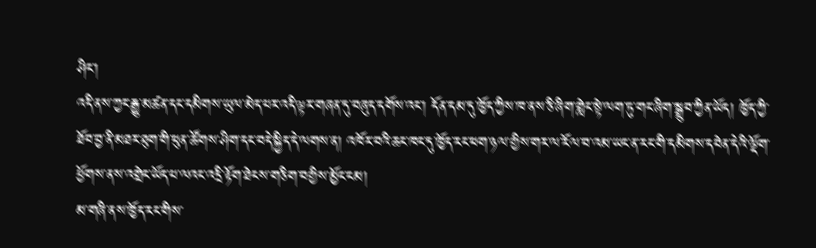ཤིང་།
འདི་ནས་ཀྱང་རྒྱུ་མཚན་དང་དམིགས་ཡུལ་མེད་པར་འདི་ལྟར་གཞན་དུ་བཞུད་དགོས་འང་། དོན་དམ་དུ་ཁྱོད་ཀྱིས་ཁ་ནས་ཅི་ཞིག་གླེང་སྟེ་ལག་ཏུ་གང་ཞིག་སྒྲུབ་ཀྱིན་ཡོད། ཁྱོད་ཀྱི་ཐོབ་བྱ་ནི་མཐར་ཐུག་གི་ཕུན་ཚོགས་ཤིག་དང་བདེ་སྐྱིད་དེ་ལགས་ན། འཁོར་བའི་ཆང་ཁང་དུ་ཁྱོད་རང་ཕག་ཉལ་གྱིས་གར་ལ་རོལ་བ་འམ་ཡང་ན་རང་གི་དམིགས་དབེན་དེའི་ལྡོག་ཕྱོགས་ནས་འགྲེང་ཡོད་པ་ལའང་འདྲི་རྟོག་ཐེངས་གཅིག་བགྱིས་མྱོང་ངམ།
མ་གཞི་ནས་ཁྱོད་རང་གིས་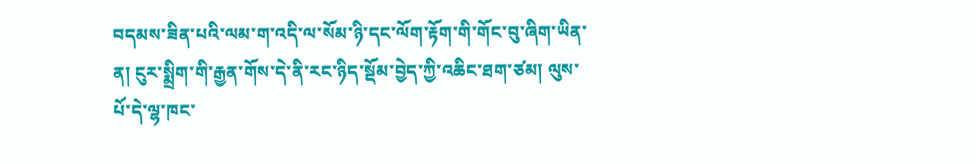བདམས་ཟིན་པའི་ལམ་ག་འདི་ལ་སོམ་ཉི་དང་ལོག་རྟོག་གི་གོང་བུ་ཞིག་ཡིན་ན། ངུར་སྨྲིག་གི་རྒྱན་གོས་དེ་ནི་རང་ཉིད་སྡོམ་བྱེད་ཀྱི་འཆིང་ཐག་ཙམ། ལུས་པོ་དེ་ལྷ་ཁང་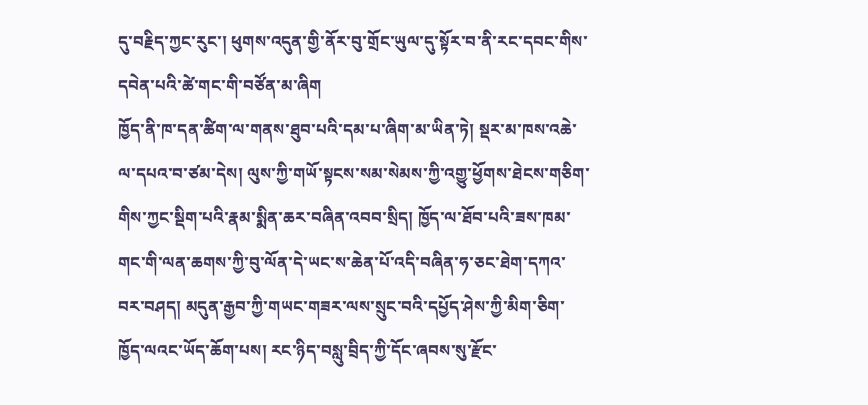དུ་བརྗིད་ཀྱང་རུང་། ཕུགས་འདུན་གྱི་ནོར་བུ་གྲོང་ཡུལ་དུ་སྟོར་བ་ནི་རང་དབང་གིས་དབེན་པའི་ཚེ་གང་གི་བཙོན་མ་ཞིག
ཁྱོད་ནི་ཁ་དན་ཚིག་ལ་གནས་ཐུབ་པའི་དམ་པ་ཞིག་མ་ཡིན་ཏེ། སྡར་མ་ཁས་འཆེ་ལ་དཔའ་བ་ཙམ་དེས། ལུས་ཀྱི་གཡོ་སྟངས་སམ་སེམས་ཀྱི་འགྱུ་ཕྱོགས་ཐེངས་གཅིག་གིས་ཀྱང་སྡིག་པའི་རྣམ་སྨིན་ཆར་བཞིན་འབབ་སྲིད། ཁྱོད་ལ་ཐོབ་པའི་ཟས་ཁམ་གང་གི་ལན་ཆགས་ཀྱི་བུ་ལོན་དེ་ཡང་ས་ཆེན་པོ་འདི་བཞིན་ཧ་ཅང་ཐེག་དཀའ་བར་བཤད། མདུན་རྒྱབ་ཀྱི་གཡང་གཟར་ལས་སྲུང་བའི་དཔྱོད་ཤེས་ཀྱི་མིག་ཅིག་ཁྱོད་ལའང་ཡོད་ཆོག་པས། རང་ཉིད་བསླུ་བྲིད་ཀྱི་དོང་ཞབས་སུ་རྫོང་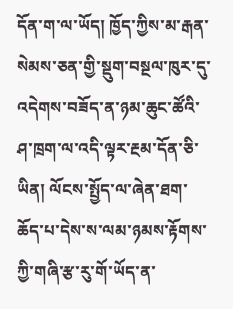དོན་ག་ལ་ཡོད། ཁྱོད་ཀྱིས་མ་རྒན་སེམས་ཅན་གྱི་སྡུག་བསྔལ་ཁུར་དུ་འདེགས་བཟོད་ན་ཉམ་ཆུང་ཚོའི་ཤ་ཁྲག་ལ་འདི་ལྟར་རྔམ་དོན་ཅི་ཡིན། ལོངས་སྤྱོད་ལ་ཞེན་ཐག་ཆོད་པ་དེས་ས་ལམ་ཉམས་རྟོགས་ཀྱི་གཞི་རྩ་རུ་གོ་ཡོད་ན་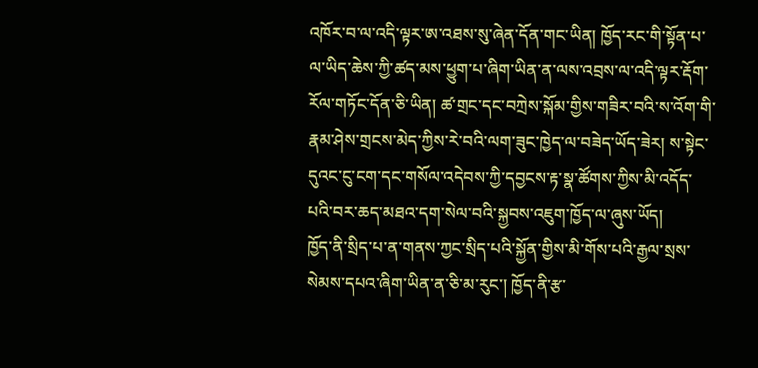འཁོར་བ་ལ་འདི་ལྟར་ཨ་འཐས་སུ་ཞེན་དོན་གང་ཡིན། ཁྱོད་རང་གི་སྟོན་པ་ལ་ཡིད་ཆེས་ཀྱི་ཚད་མས་ཕྱུག་པ་ཞིག་ཡིན་ན་ལས་འབྲས་ལ་འདི་ལྟར་རྡོག་རོལ་གཏོང་དོན་ཅི་ཡིན། ཚ་གྲང་དང་བཀྲེས་སྐོམ་གྱིས་གཟིར་བའི་ས་འོག་གི་རྣམ་ཤེས་གྲངས་མེད་ཀྱིས་རེ་བའི་ལག་ཟུང་ཁྱེད་ལ་བཟེད་ཡོད་ཟེར། ས་སྟེང་དུའང་ངུ་ངག་དང་གསོལ་འདེབས་ཀྱི་དབྱངས་རྟ་སྣ་ཚོགས་ཀྱིས་མི་འདོད་པའི་བར་ཆད་མཐའ་དག་སེལ་བའི་སྐྱབས་འཇུག་ཁྱོད་ལ་ཞུས་ཡོད།
ཁྱོད་ནི་སྲིད་པ་ན་གནས་ཀྱང་སྲིད་པའི་སྐྱོན་གྱིས་མི་གོས་པའི་རྒྱལ་སྲས་སེམས་དཔའ་ཞིག་ཡིན་ན་ཅི་མ་རུང་། ཁྱོད་ནི་རྩ་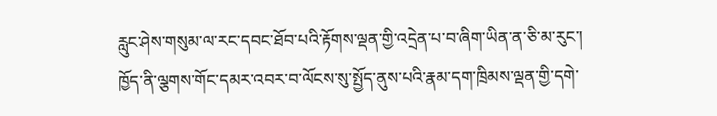རླུང་ཤེས་གསུམ་ལ་རང་དབང་ཐོབ་པའི་རྟོགས་ལྡན་གྱི་འདྲེན་པ་བ་ཞིག་ཡིན་ན་ཅི་མ་རུང་། ཁྱོད་ནི་ལྕགས་གོང་དམར་འབར་བ་ལོངས་སུ་སྤྱོད་ནུས་པའི་རྣམ་དག་ཁྲིམས་ལྡན་གྱི་དགེ་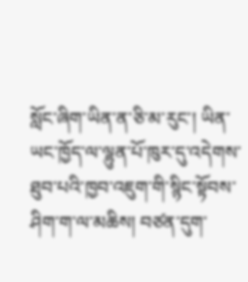སློང་ཞིག་ཡིན་ན་ཅི་མ་རུང་། ཡིན་ཡང་ཁྱོད་ལ་ལྷུན་པོ་ཁུར་དུ་འདེགས་ཐུབ་པའི་ཁྱབ་འཇུག་གི་སྙིང་སྟོབས་ཤིག་ག་ལ་མཆིས། བཙན་དུག་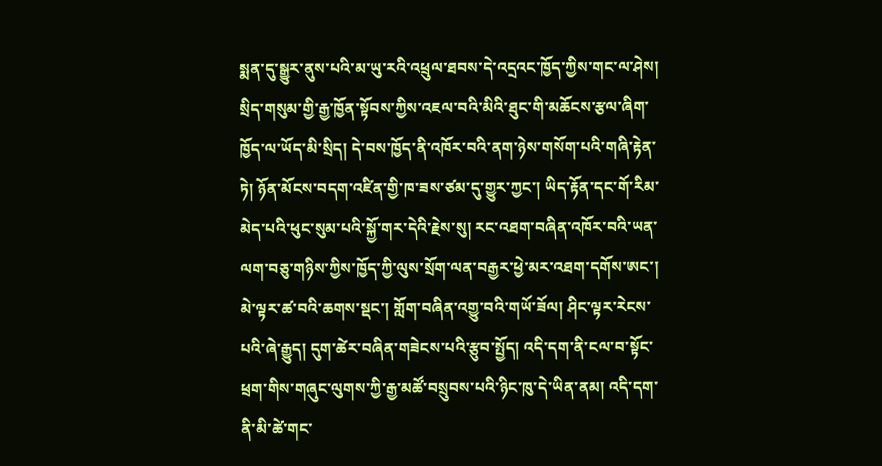སྨན་དུ་སྒྱུར་ནུས་པའི་མ་ཡུ་རའི་འཕྲུལ་ཐབས་དེ་འདྲའང་ཁྱོད་ཀྱིས་གང་ལ་ཤེས། སྲིད་གསུམ་གྱི་རྒྱ་ཁྱོན་སྟོབས་ཀྱིས་འཇལ་བའི་མིའི་ཐུང་གི་མཆོངས་རྩལ་ཞིག་ཁྱོད་ལ་ཡོད་མི་སྲིད། དེ་བས་ཁྱོད་ནི་འཁོར་བའི་ནག་ཉེས་གསོག་པའི་གཞི་རྟེན་ཏེ། ཉོན་མོངས་བདག་འཛིན་གྱི་ཁ་ཟས་ཙམ་དུ་གྱུར་ཀྱང་། ཡིད་རྟོན་དང་གོ་རིམ་མེད་པའི་ཕུང་སུམ་པའི་སྐྱོ་གར་དེའི་རྗེས་སུ། རང་འཐག་བཞིན་འཁོར་བའི་ཡན་ལག་བཅུ་གཉིས་ཀྱིས་ཁྱོད་ཀྱི་ལུས་སྲོག་ལན་བརྒྱར་ཕྱེ་མར་འཐག་དགོས་ཨང་། མེ་ལྟར་ཚ་བའི་ཆགས་སྡང་། གློག་བཞིན་འགྱུ་བའི་གཡོ་ཟོལ། ཤིང་ལྟར་རེངས་པའི་ཞེ་རྒྱུད། དུག་ཚེར་བཞིན་གཟེངས་པའི་རྩུབ་སྤྱོད། འདི་དག་ནི་ངལ་བ་སྟོང་ཕྲག་གིས་གཞུང་ལུགས་ཀྱི་རྒྱ་མཚོ་བསྲུབས་པའི་ཉིང་ཁུ་དེ་ཡིན་ནམ། འདི་དག་ནི་མི་ཚེ་གང་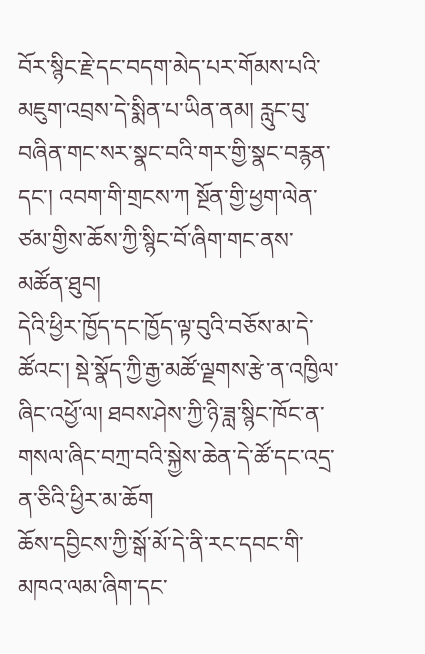བོར་སྙིང་རྗེ་དང་བདག་མེད་པར་གོམས་པའི་མཇུག་འབྲས་དེ་སྨིན་པ་ཡིན་ནམ། རླུང་བུ་བཞིན་གང་སར་སྣང་བའི་གར་གྱི་སྣང་བརྙན་དང་། འབག་གི་གྲངས་ཀ སྔོན་གྱི་ཕྱག་ལེན་ཙམ་གྱིས་ཆོས་ཀྱི་སྙིང་བོ་ཞིག་གང་ནས་མཚོན་ཐུབ།
དེའི་ཕྱིར་ཁྱོད་དང་ཁྱོད་ལྟ་བུའི་བཅོས་མ་དེ་ཚོའང་། སྡེ་སྣོད་ཀྱི་རྒྱ་མཚོ་ལྗགས་རྩེ་ན་འཁྱིལ་ཞིང་འཕྱོ་ལ། ཐབས་ཤེས་ཀྱི་ཉི་ཟླ་སྙིང་ཁོང་ན་གསལ་ཞིང་བཀྲ་བའི་སྐྱེས་ཆེན་དེ་ཚོ་དང་འདྲ་ན་ཅིའི་ཕྱིར་མ་ཆོག
ཆོས་དབྱིངས་ཀྱི་སྒོ་མོ་དེ་ནི་རང་དབང་གི་མཁའ་ལམ་ཞིག་དང་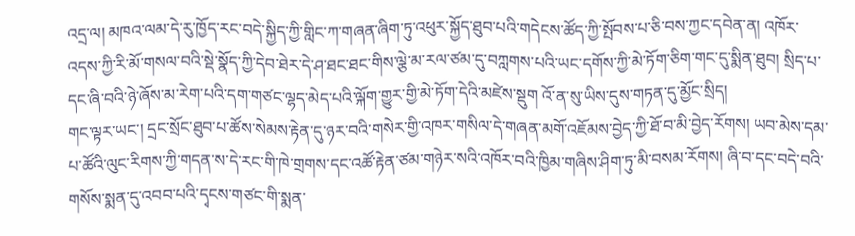འདྲ་ལ། མཁའ་ལམ་དེ་རུ་ཁྱོད་རང་བདེ་སྐྱིད་ཀྱི་གླིང་ཀ་གཞན་ཞིག་ཏུ་འཕུར་སྐྱོད་ཐུབ་པའི་གདེངས་ཚོད་ཀྱི་སྤོབས་པ་ཅི་བས་ཀྱང་དབེན་ན། འཁོར་འདས་ཀྱི་རི་མོ་གསལ་བའི་སྡེ་སྣོད་ཀྱི་དེབ་ཐེར་དེ་ཤ་ཐང་ཐང་གིས་ལྕེ་མ་རལ་ཙམ་དུ་བཀླགས་པའི་ཡང་དགོས་ཀྱི་མེ་ཏོག་ཅིག་གང་དུ་སྨིན་ཐུབ། སྲིད་པ་དང་ཞི་བའི་ཉེ་ཞོས་མ་རེག་པའི་དག་གཙང་ལྷད་མེད་པའི་ལྐོག་གྱུར་གྱི་མེ་ཏོག་དེའི་མཛེས་སྡུག འོ་ན་སུ་ཡིས་དུས་གཏན་དུ་མྱོང་སྲིད།
གང་ལྟར་ཡང་། དྲང་སྲོང་ཐུབ་པ་ཚོས་སེམས་རྟེན་དུ་ཉར་བའི་གསེར་གྱི་འཁར་གསིལ་དེ་གཞན་མགོ་འཇོམས་བྱེད་ཀྱི་ཐོ་བ་མི་བྱེད་རོགས། ཡབ་མེས་དམ་པ་ཚོའི་ལུང་རིགས་ཀྱི་གདན་ས་དེ་རང་གི་ཁེ་གྲགས་དང་འཚོ་རྟེན་ཙམ་གཉེར་སའི་འཁོར་བའི་ཁྱིམ་གཞིས་ཤིག་ཏུ་མི་བསམ་རོགས། ཞི་བ་དང་བདེ་བའི་གསོས་སྨན་དུ་འབབ་པའི་དྭངས་གཙང་གི་སྨན་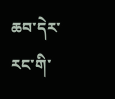ཆབ་དེར་རང་གི་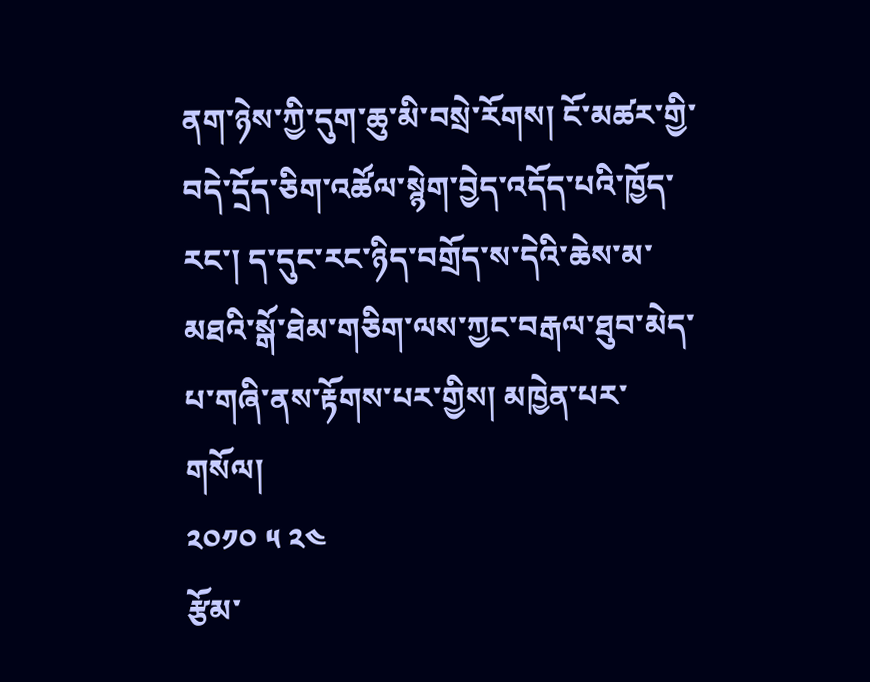ནག་ཉེས་ཀྱི་དུག་ཆུ་མི་བསྲེ་རོགས། ངོ་མཚར་གྱི་བདེ་དྲོད་ཅིག་འཚོལ་སྙེག་བྱེད་འདོད་པའི་ཁྱོད་རང་། ད་དུང་རང་ཉིད་བགྲོད་ས་དེའི་ཆེས་མ་མཐའི་སྒོ་ཐེམ་གཅིག་ལས་ཀྱང་བརྒལ་ཐུབ་མེད་པ་གཞི་ནས་རྟོགས་པར་གྱིས། མཁྱེན་པར་གསོལ།
༢༠༡༠ ༥ ༢༤
རྩོམ་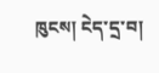ཁུངས། ངེད་དྲ་བ།